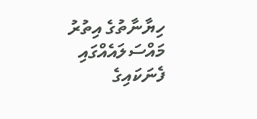ހިޔާނާތުގެ އިތުރު މައްސަލައެއްގައި ފެނަކައިގެ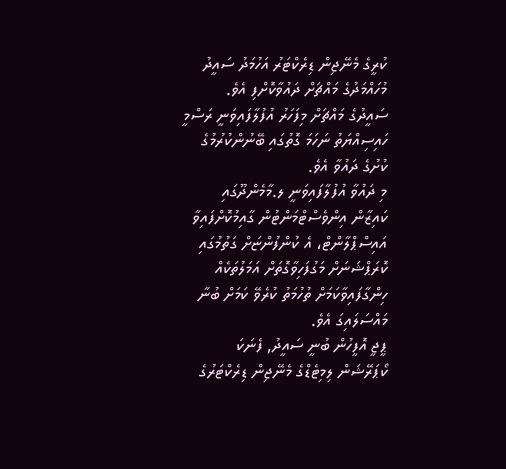ކުރީގެ މެނޭޖިން ޑިރެކްޓަރު އަހުމަދު ސައީދު މުހައްމަދުގެ މައްޗަށް ދައުވާކޮށްފި އެވެ.
ސައީދުގެ މައްޗަށް މިފަހަރު އުފުލާފައިވަނީ ރަސްމީ ހައިސިއްޔަތު ނަހަމަ ގޮތުގައި ބޭނުންކުރުމުގެ ކުށުގެ ދައުވާ އެވެ.
މި ދައުވާ އުފުލާފައިވަނީ ލ.މާމެންދޫގައި ކައިޒާން އިންވެސްޓްމަންޓުން ގާއިމުކޮށްފައިވާ އައިސްޕްލާންޓް، އެ ކުންފުންޏަށް ގަތުމުގައި ކޮރަޕްޝަނަށް މަގުފަހިވާގޮތަށް އަމަލުތަކެއް ހިންގާފައިވާކަމަށް ތުހުމަތު ކުރެވޭ ކަމަށް ބުނާ މައްސަލައިގަ އެވެ.
ޕީޖީ އޮފީހުން ބުނީ ސައީދު, ފެނަކަ ކޯޕަރޭޝަން ލިމިޓެޑްގެ މެނޭޖިން ޑިރެކްޓަރުގެ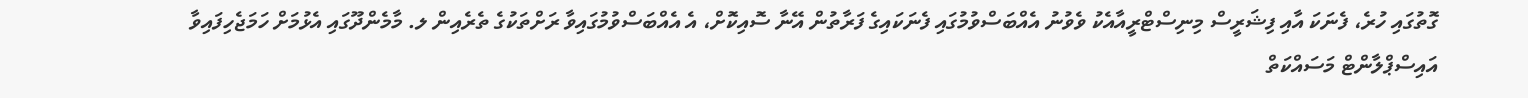ގޮތުގައި ހުރެ، ފެނަކަ އާއި ފިޝަރީސް މިނިސްޓްރީއާއެކު ވެވުނު އެއްބަސްވުމުގައި ފެނަކައިގެ ފަރާތުން އޭނާ ސޮއިކޮށް، އެ އެއްބަސްވުމުގައިވާ ރަށްތަކުގެ ތެރެއިން ލ. މާމެންދޫގައި އެޅުމަށް ހަމަޖެހިފައިވާ އައިސްޕްލާންޓް މަސައްކަތް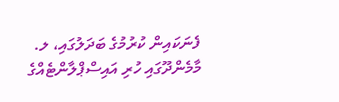ފެނަކައިން ކުރުމުގެ ބަދަލުގައި، ލ. މާމެންދޫގައި ހުރި އައިސްޕްލާންޓެއްގެ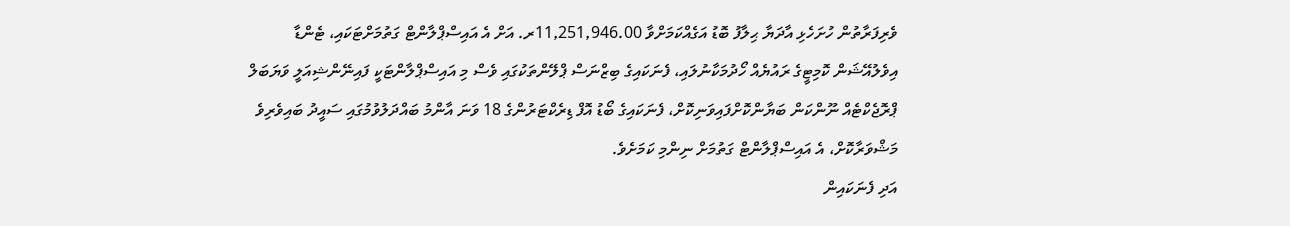ވެރިފަރާތުން ހުށަހެޅި އާދަޔާ ޙިލާފު ބޮޑު އަގެއްކަމަށްވާ 11,251,946.00ރ. އަށް އެ އައިސްޕްލާންޓް ގަތުމަށްޓަކައި، ޓެންޑާ އިވެލުއޭޝަން ކޮމިޓީގެ ރައުޔެއް ހޯދުމަކާނުލައި، ފެނަކައިގެ ބިޒްނަސް ޕްލޭންތަކުގައި ވެސް މި އައިސްޕްލާންޓަކީ ފައިނޭންޝިއަލީ ވަޔަބަލް ޕްރޮޖެކްޓެއް ނޫންކަން ބަޔާންކޮށްފައިވަނިކޮށް، ފެނަކައިގެ ބޯޑު އޮފް ޑިރެކްޓަރުންގެ 18 ވަނަ އާންމު ބައްދަލުވުމުގައި ސައީދު ބައިވެރިވެ މަޝްވަރާކޮށް، އެ އައިސްޕްލާންޓް ގަތުމަށް ނިންމި ކަމަށެވެ.
އަދި ފެނަކައިން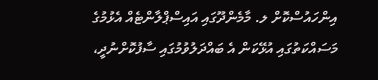އިންހައުސްކޮށް ލ. މާމެންދޫގައި އައިސްޕްލާންޓެއް އެޅުމުގެ މަސައްކަތުގައި އުޅޭކަން އެ ބައްދަލުވުމުގައި ސާފުކޮށްނުދީ،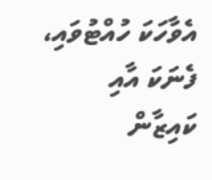އެވާހަކަ ހުއްޓުވައި، ފެނަކަ އާއި ކައިޒާން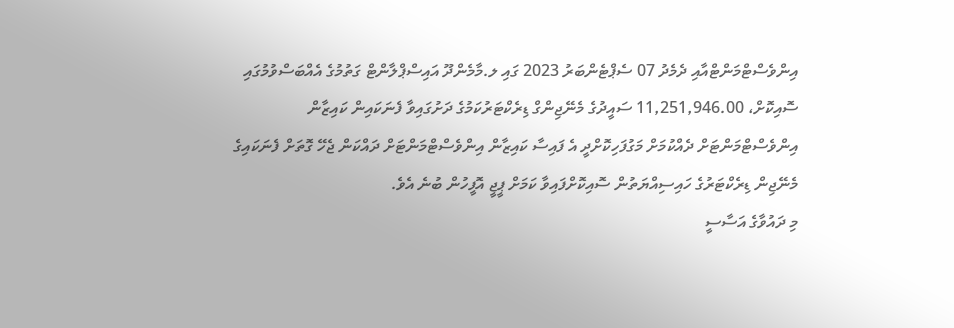އިންވެސްޓްމަންޓްއާއި ދެމެދު 07 ސެޕްޓެންބަރު 2023 ގައި ލ.މާމެންދޫ އައިސްޕްލާންޓް ގަތުމުގެ އެއްބަސްވުމުގައި ސޮއިކޮށް، 11,251,946.00 ސައީދުގެ މެނޭޖިންގް ޑިރެކްޓަރުކަމުގެ ދަށުގައިވާ ފެނަކައިން ކައިޒާން އިންވެސްޓްމަންޓަށް ދެއްކުމަށް މަގުފަހިކޮށްދީ އެ ފައިސާ ކައިޒާން އިންވެސްޓްމަންޓަށް ދައްކަން ޖެހޭ ގޮތަށް ފެނަކައިގެ މެނޭޖިން ޑިރެކްޓަރުގެ ހައިސިއްޔަތުން ސޮއިކޮށްފައިވާ ކަމަށް ޕީޖީ އޮފީހުން ބުނެ އެވެ.
މި ދައުވާގެ އަސާސީ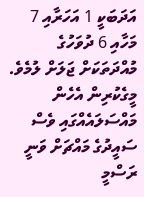އަދަބަކީ 1 އަހަރާއި 7 މަހާއި 6 ދުވަހުގެ މުއްދަތަކަށް ޖަލަށް ލުމެވެ.
މީގެކުރިން އެހެން މައްސަލައެއްގައި ވެސް ސައީދުގެ މައްޗަށް ވަނީ ރަސްމީ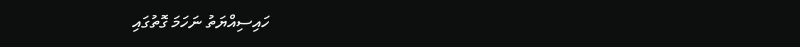ހައިސިއްޔަތު ނަހަމަ ގޮތުގައި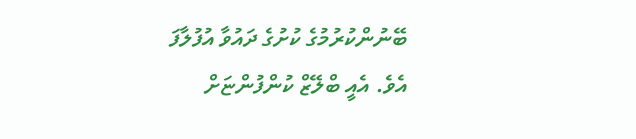ބޭނުންކުރުމުގެ ކުށުގެ ދައުވާ އުފުލާފަ އެވެ. އެއީ ބްލޭޒް ކުންފުންޏަށް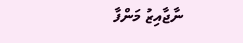ނާޖާއިޒު މަންފާ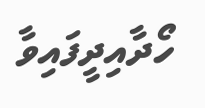ހޯދާއިދީފައިވާ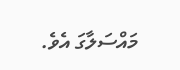މައްސަލާގަ އެވެ.